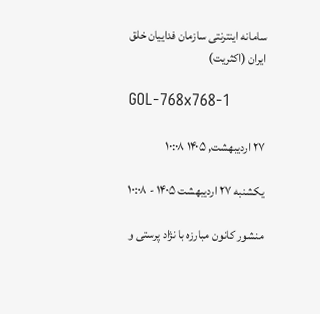سامانه اینترنتی سازمان فداییان خلق ایران (اکثریت)

GOL-768x768-1

۲۷ اردیبهشت, ۱۴۰۵ ۱۰:۰۸

یکشنبه ۲۷ اردیبهشت ۱۴۰۵ - ۱۰:۰۸

منشور کانون مبارزه با نژاد پرستی و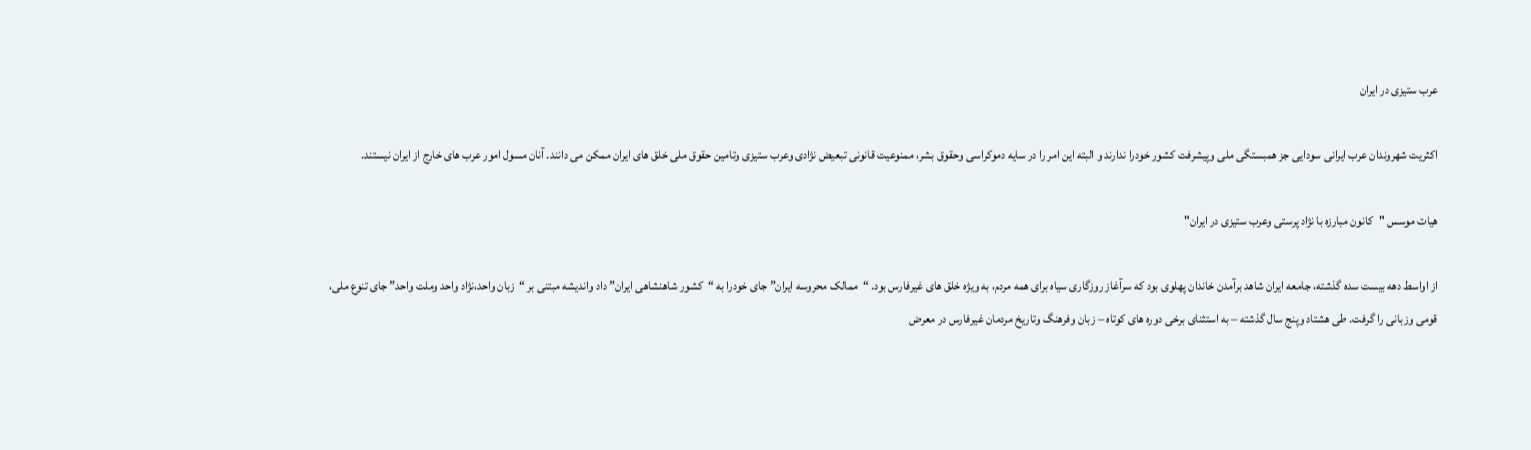عرب ستیزی در ایران

اکثریت شهروندان عرب ایرانی سودایی جز همبستگی ملی وپیشرفت کشور خودرا ندارند و البته این امر را در سایه دموکراسی وحقوق بشر، ممنوعیت قانونی تبعیض نژادی وعرب ستیزی وتامین حقوق ملی خلق های ایران ممکن می دانند. آنان مسول امور عرب های خارج از ایران نیستند.

هیات موسس "کانون مبارزه با نژاد پرستی وعرب ستیزی در ایران"

از اواسط دهه بیست سده گذشته، جامعه ایران شاهد برآمدن خاندان پهلوی بود که سرآغاز روزگاری سیاه برای همه مردم، به ویژه خلق های غیرفارس بود. “ممالک محروسه ایران” جای خودرا به “کشور شاهنشاهی ایران” داد واندیشه مبتنی بر “زبان واحد،نژاد واحد وملت واحد” جای تنوع ملی، قومی وزبانی را گرفت. طی هشتاد وپنج سال گذشته – به استثنای برخی دوره های کوتاه – زبان وفرهنگ وتاریخ مردمان غیرفارس در معرض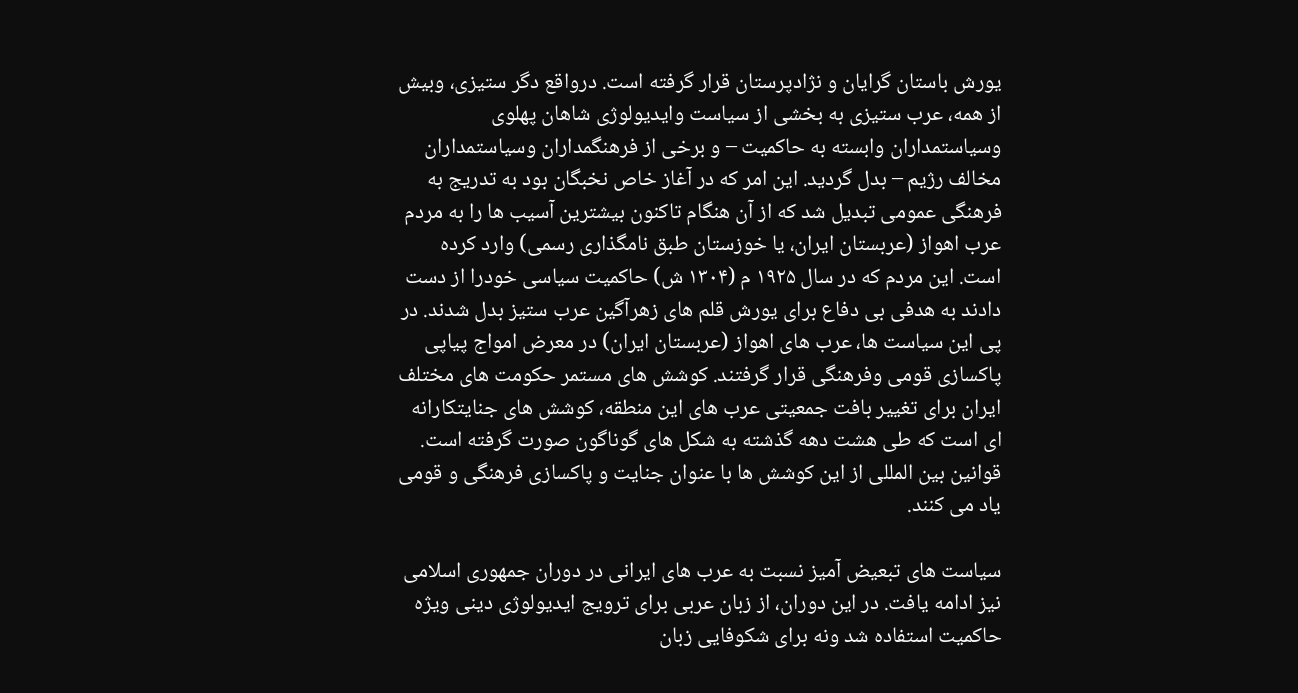یورش باستان گرایان و نژادپرستان قرار گرفته است. درواقع دگر ستیزی، وبیش از همه، عرب ستیزی به بخشی از سیاست وایدیولوژی شاهان پهلوی وسیاستمداران وابسته به حاکمیت – و برخی از فرهنگمداران وسیاستمداران مخالف رژیم – بدل گردید. این امر که در آغاز خاص نخبگان بود به تدریج به فرهنگی عمومی تبدیل شد که از آن هنگام تاکنون بیشترین آسیب ها را به مردم عرب اهواز (عربستان ایران، یا خوزستان طبق نامگذاری رسمی) وارد کرده است. این مردم که در سال ۱۹۲۵ م (۱۳۰۴ ش) حاکمیت سیاسی خودرا از دست دادند به هدفی بی دفاع برای یورش قلم های زهرآگین عرب ستیز بدل شدند. در پی این سیاست ها، عرب های اهواز (عربستان ایران) در معرض امواج پیاپی پاکسازی قومی وفرهنگی قرار گرفتند. کوشش های مستمر حکومت های مختلف ایران برای تغییر بافت جمعیتی عرب های این منطقه، کوشش های جنایتکارانه ای است که طی هشت دهه گذشته به شکل های گوناگون صورت گرفته است. قوانین بین المللی از این کوشش ها با عنوان جنایت و پاکسازی فرهنگی و قومی یاد می کنند.

سیاست های تبعیض آمیز نسبت به عرب های ایرانی در دوران جمهوری اسلامی نیز ادامه یافت. در این دوران، از زبان عربی برای ترویج ایدیولوژی دینی ویژه حاکمیت استفاده شد ونه برای شکوفایی زبان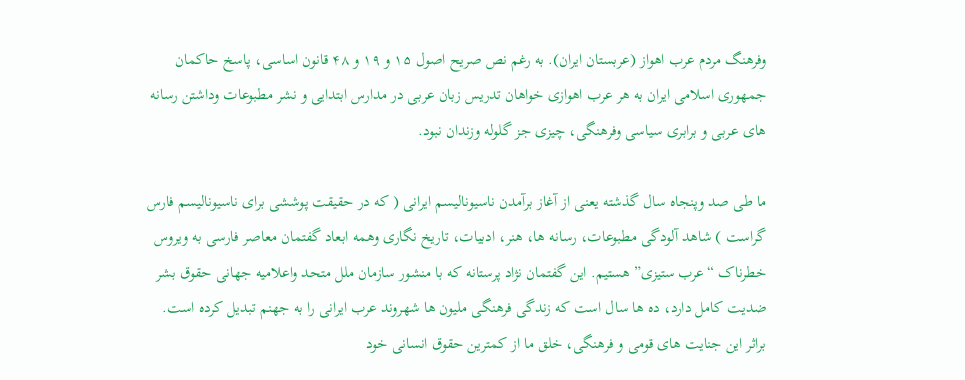وفرهنگ مردم عرب اهواز (عربستان ایران). به رغم نص صریح اصول ۱۵ و ۱۹ و ۴۸ قانون اساسی، پاسخ حاکمان جمهوری اسلامی ایران به هر عرب اهوازی خواهان تدریس زبان عربی در مدارس ابتدایی و نشر مطبوعات وداشتن رسانه های عربی و برابری سیاسی وفرهنگی، چیزی جز گلوله وزندان نبود.

ما طی صد وپنجاه سال گذشته یعنی از آغاز برآمدن ناسیونالیسم ایرانی ( که در حقیقت پوششی برای ناسیونالیسم فارس گراست ) شاهد آلودگی مطبوعات، رسانه ها، هنر، ادبیات، تاریخ نگاری وهمه ابعاد گفتمان معاصر فارسی به ویروس خطرناک “عرب ستیزی” هستیم. این گفتمان نژاد پرستانه که با منشور سازمان ملل متحد واعلامیه جهانی حقوق بشر ضدیت کامل دارد، ده ها سال است که زندگی فرهنگی ملیون ها شهروند عرب ایرانی را به جهنم تبدیل کرده است. براثر این جنایت های قومی و فرهنگی، خلق ما از کمترین حقوق انسانی خود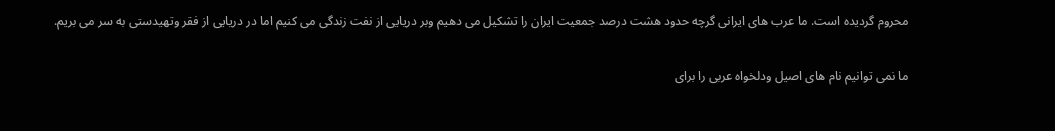محروم گردیده است. ما عرب های ایرانی گرچه حدود هشت درصد جمعیت ایران را تشکیل می دهیم وبر دریایی از نفت زندگی می کنیم اما در دریایی از فقر وتهیدستی به سر می بریم.

ما نمی توانیم نام های اصیل ودلخواه عربی را برای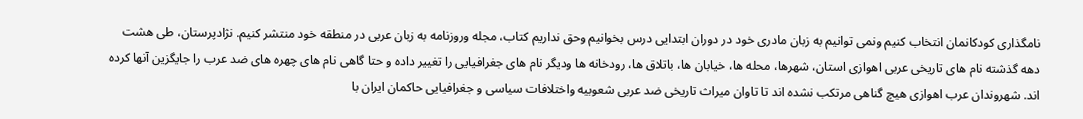نامگذاری کودکانمان انتخاب کنیم ونمی توانیم به زبان مادری خود در دوران ابتدایی درس بخوانیم وحق نداریم کتاب، مجله وروزنامه به زبان عربی در منطقه خود منتشر کنیم. نژادپرستان، طی هشت دهه گذشته نام های تاریخی عربی اهوازی استان، شهرها، محله ها، خیابان ها، باتلاق ها، رودخانه ها ودیگر نام های جغرافیایی را تغییر داده و حتا گاهی نام های چهره های ضد عرب را جایگزین آنها کرده اند. شهروندان عرب اهوازی هیچ گناهی مرتکب نشده اند تا تاوان میراث تاریخی ضد عربی شعوبیه واختلافات سیاسی و جغرافیایی حاکمان ایران با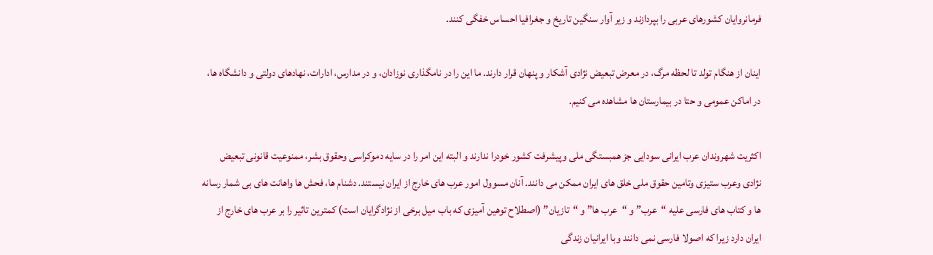فرمانروایان کشورهای عربی را بپردازند و زیر آوار سنگین تاریخ و جغرافیا احساس خفگی کنند.

اینان از هنگام تولد تا لحظه مرگ، در معرض تبعیض نژادی آشکار و پنهان قرار دارند. ما این را در نامگذاری نوزادان، و در مدارس، ادارات، نهادهای دولتی و دانشگاه ها، در اماکن عمومی و حتا در بیمارستان ها مشاهده می کنیم.

اکثریت شهروندان عرب ایرانی سودایی جز همبستگی ملی وپیشرفت کشور خودرا ندارند و البته این امر را در سایه دموکراسی وحقوق بشر، ممنوعیت قانونی تبعیض نژادی وعرب ستیزی وتامین حقوق ملی خلق های ایران ممکن می دانند. آنان مسوول امور عرب های خارج از ایران نیستند. دشنام ها، فحش ها واهانت های بی شمار رسانه ها و کتاب های فارسی علیه “عرب” و “عرب ها” و “تازیان” (اصطلاح توهین آمیزی که باب میل برخی از نژادگرایان است) کمترین تاثیر را بر عرب های خارج از ایران دارد زیرا که اصولا فارسی نمی دانند وبا ایرانیان زندگی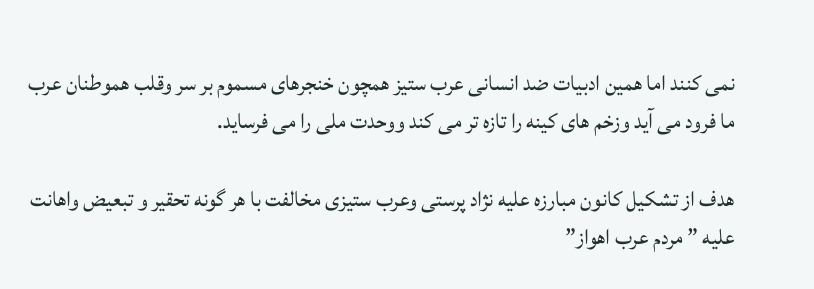نمی کنند اما همین ادبیات ضد انسانی عرب ستیز همچون خنجرهای مسموم بر سر وقلب هموطنان عرب ما فرود می آید وزخم های کینه را تازه تر می کند ووحدت ملی را می فرساید.

هدف از تشکیل کانون مبارزه علیه نژاد پرستی وعرب ستیزی مخالفت با هر گونه تحقیر و تبعیض واهانت علیه ” مردم عرب اهواز”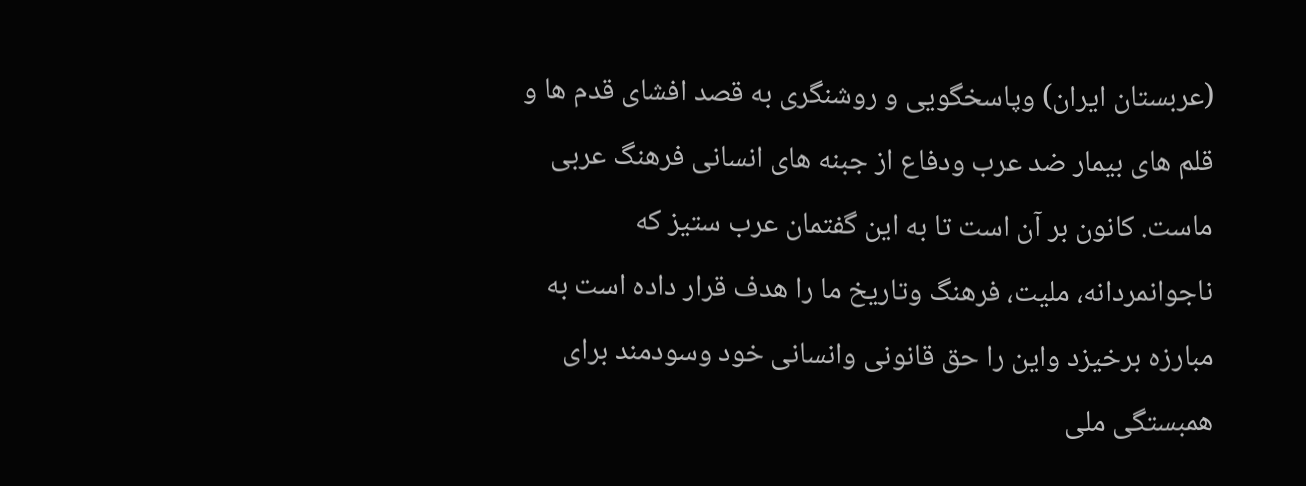(عربستان ایران) وپاسخگویی و روشنگری به قصد افشای قدم ها و قلم های بیمار ضد عرب ودفاع از جبنه های انسانی فرهنگ عربی ماست. کانون بر آن است تا به این گفتمان عرب ستیز که ناجوانمردانه، ملیت، فرهنگ وتاریخ ما را هدف قرار داده است به مبارزه برخیزد واین را حق قانونی وانسانی خود وسودمند برای همبستگی ملی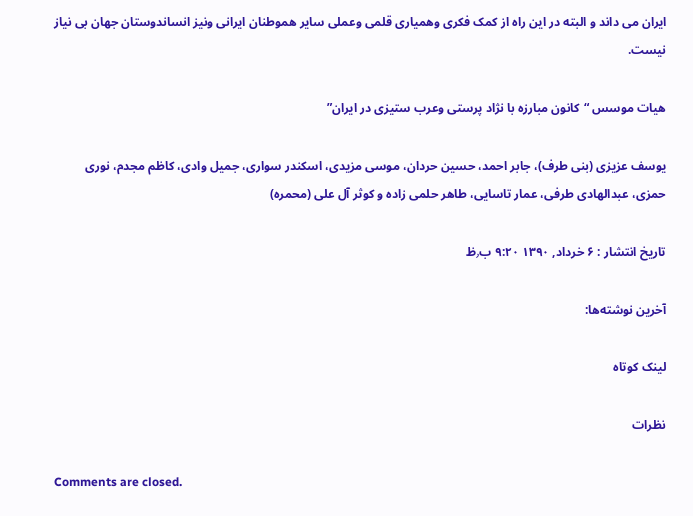ایران می داند و البته در این راه از کمک فکری وهمیاری قلمی وعملی سایر هموطنان ایرانی ونیز انساندوستان جهان بی نیاز نیست.

هیات موسس “کانون مبارزه با نژاد پرستی وعرب ستیزی در ایران”

یوسف عزیزی (بنی طرف)، جابر احمد، حسین حردان، موسی مزیدی، اسکندر سواری، جمیل وادی، کاظم مجدم، نوری حمزی، عبدالهادی طرفی، عمار تاسایی، طاهر حلمی زاده و کوثر آل علی (محمره)

تاریخ انتشار : ۶ خرداد, ۱۳۹۰ ۹:۲۰ ب٫ظ

آخرین نوشته‌ها:

لینک کوتاه

نظرات

Comments are closed.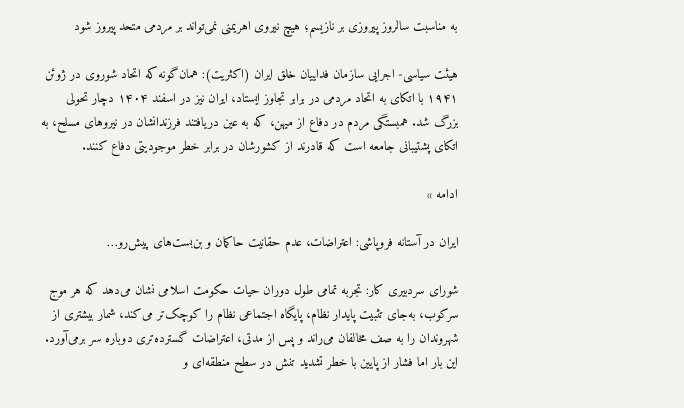به مناسبت سالروز پیروزی بر نازیسم؛ هیچ نیروی اهریمنی نمی‌تواند بر مردمی متحد پیروز شود

هیئت سیاسی- اجرایی سازمان فداییان خلق ایران (اکثریت): همان‌گونه که اتحاد شوروی در ژوئن ۱۹۴۱ با اتکای به اتحاد مردمی در برابر تجاوز ایستاد، ایران نیز در اسفند ۱۴۰۴ دچار تحولی بزرگ شد. همبستگی مردم در دفاع از میهن، که به عین دریافتند فرزندانشان در نیروهای مسلح، به اتکای پشتیبانی جامعه است که قادرند از کشورشان در برابر خطر موجودیتی دفاع کنند.

ادامه »

ایران در آستانه فروپاشی: اعتراضات، عدم حقانیت حاکمان و بن‌بست‌های پیش‌رو…

شورای سردبیری کار: تجربه تمامی طول دوران حیات حکومت اسلامی نشان می‌دهد که هر موج سرکوب، به‌جای تثبیت پایدار نظام، پایگاه اجتماعی نظام را کوچک‌تر می‌کند، شمار بیشتری از شهروندان را به صف مخالفان می‌راند و پس از مدتی، اعتراضات گسترده‌تری دوباره سر برمی‌آورد. این بار اما فشار از پایین با خطر تشدید تنش در سطح منطقه‌ای و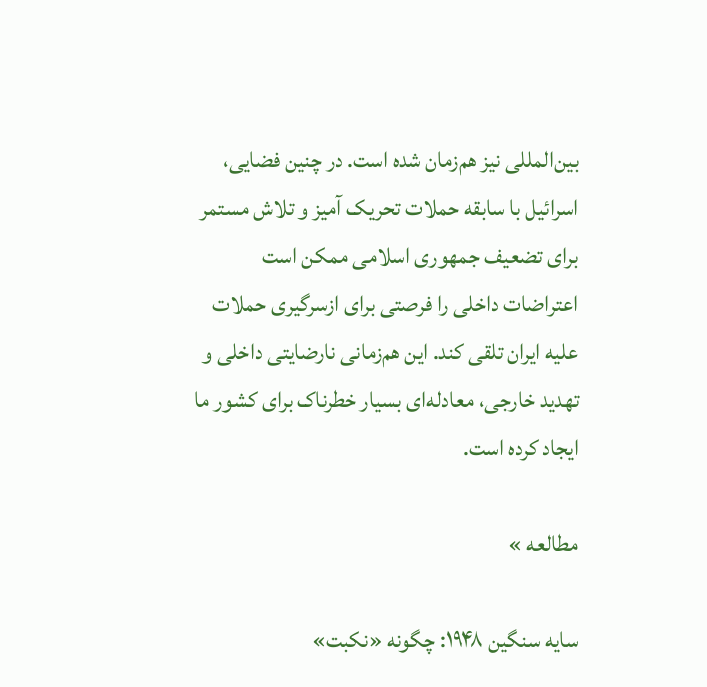بین‌المللی نیز هم‌زمان شده است. در چنین فضایی، اسرائیل با سابقه حملات تحریک آمیز و تلاش مستمر برای تضعیف جمهوری اسلامی ممکن است اعتراضات داخلی را فرصتی برای ازسرگیری حملات علیه ایران تلقی کند. این هم‌زمانی نارضایتی داخلی و تهدید خارجی، معادله‌ای بسیار خطرناک برای کشور ما ایجاد کرده است.

مطالعه »

سایه سنگین ۱۹۴۸: چگونه «نکبت»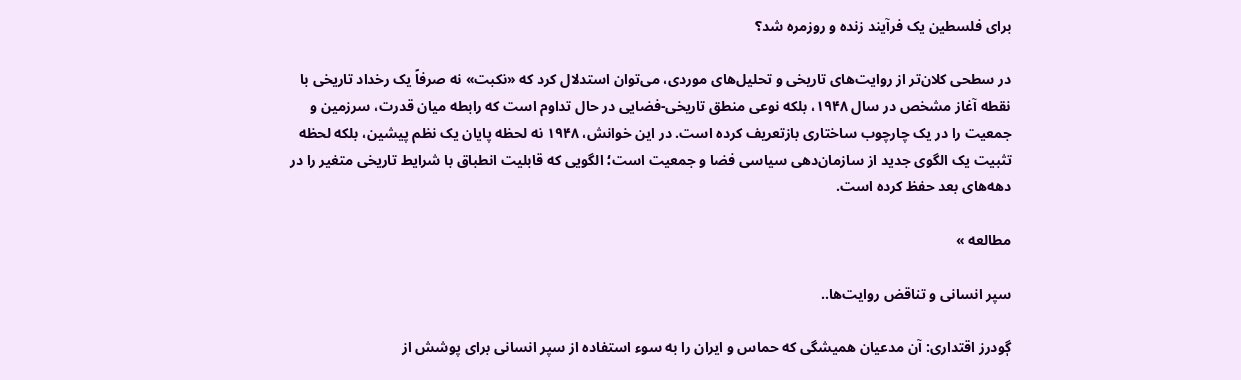برای فلسطین یک فرآیند زنده و روزمره شد؟

در سطحی کلان‌تر از روایت‌های تاریخی و تحلیل‌های موردی، می‌توان استدلال کرد که «نکبت» نه صرفاً یک رخداد تاریخی با نقطه آغاز مشخص در سال ۱۹۴۸، بلکه نوعی منطق تاریخی-فضایی در حال تداوم است که رابطه میان قدرت، سرزمین و جمعیت را در یک چارچوب ساختاری بازتعریف کرده است. در این خوانش، ۱۹۴۸ نه لحظه پایان یک نظم پیشین، بلکه لحظه تثبیت یک الگوی جدید از سازمان‌دهی سیاسی فضا و جمعیت است؛ الگویی که قابلیت انطباق با شرایط تاریخی متغیر را در دهه‌های بعد حفظ کرده است.

مطالعه »

سپر انسانی و تناقض روایت‌ها..

گٖودرز اقتداری: آن مدعیان همیشگی که حماس و ایران را به سوء استفاده از سپر انسانی برای پوشش از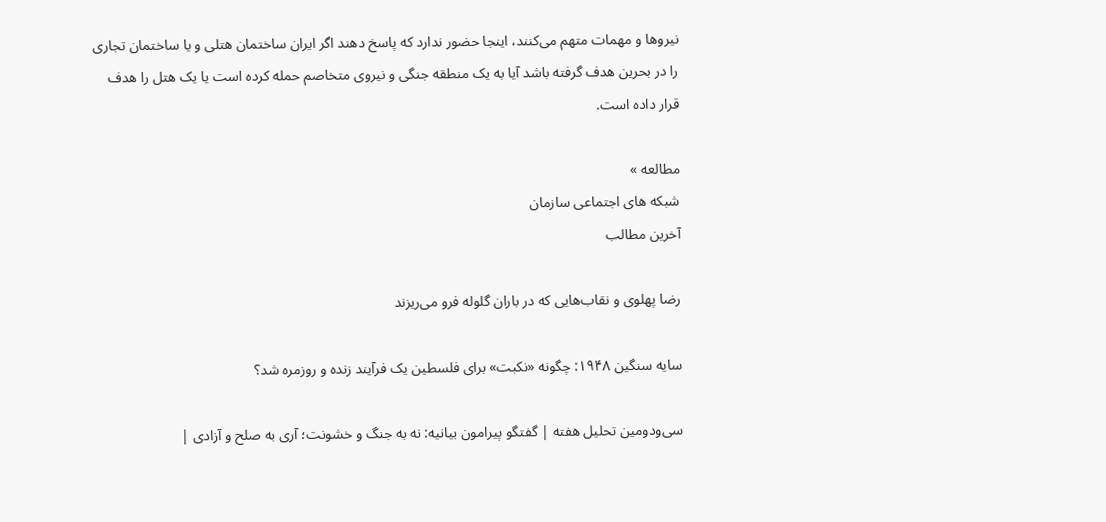نیروها و مهمات متهم می‌کنند، اینجا حضور ندارد که پاسخ دهند اگر ایران ساختمان هتلی و یا ساختمان تجاری را در بحرین هدف گرفته باشد آیا به یک منطقه جنگی و نیروی متخاصم حمله کرده است یا یک هتل را هدف قرار داده است.

مطالعه »
شبکه های اجتماعی سازمان
آخرین مطالب

رضا پهلوی و نقاب‌هایی که در باران گلوله فرو می‌ریزند

سایه سنگین ۱۹۴۸: چگونه «نکبت» برای فلسطین یک فرآیند زنده و روزمره شد؟

سی‌ودومین تحلیل هفته | گفتگو پیرامون بیانیه: نه به جنگ و خشونت؛ آری به صلح و آزادی |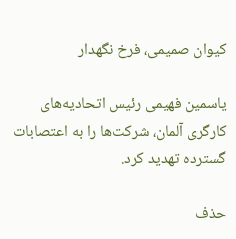کیوان صمیمی، فرخ نگهدار

یاسمین فهیمی رئیس اتحادیه‌های کارگری آلمان، شرکت‌ها را به اعتصابات گسترده تهدید کرد.

حذف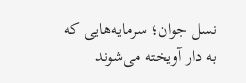نسل جوان؛ سرمایه‌هایی که به دار آویخته می‌شوند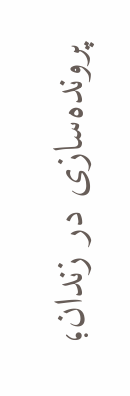پرونده‌سازی در زندان؛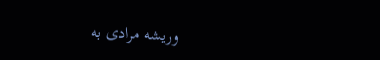وریشه مرادی به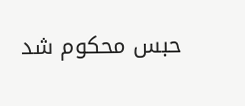حبس محکوم شد